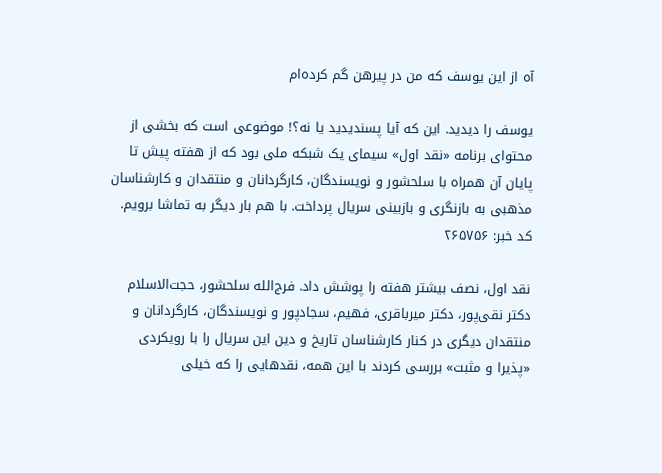آه از این یوسف که من در پیرهن گم کرده‌ام

یوسف را دیدید. این که آیا پسندیدید یا نه؟! موضوعی است که بخشی از محتوای برنامه «نقد اول» سیمای یک شبکه ملی بود که از هفته پیش تا پایان آن همراه با سلحشور و نویسندگان، کارگردانان و منتقدان و کارشناسان مذهبی به بازنگری و بازبینی سریال پرداخت. با هم بار دیگر به تماشا برویم.
کد خبر: ۲۶۵۷۵۶

نقد اول، نصف بیشتر هفته را پوشش داد. فرج‌الله سلحشور، حجت‌الاسلام دکتر نقی‌پور، دکتر میرباقری، فهیم، سجادپور و نویسندگان،‌ کارگردانان و منتقدان دیگری در کنار کارشناسان تاریخ و دین این سریال را با رویکردی «پذیرا و مثبت» بررسی کردند با این همه، نقدهایی را که خیلی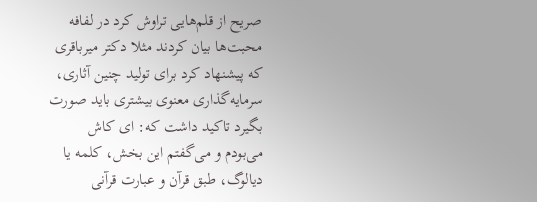صریح از قلم‌هایی تراوش کرد در لفافه محبت‌ها بیان کردند مثلا دکتر میرباقری که پیشنهاد کرد برای تولید چنین آثاری، سرمایه‌گذاری معنوی بیشتری باید صورت بگیرد تاکید داشت که: ای کاش می‌بودم و می‌گفتم این بخش، کلمه یا دیالوگ، طبق قرآن و عبارت قرآنی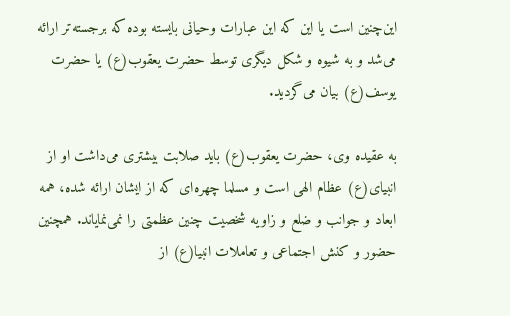این‌چنین است یا این که این عبارات وحیانی بایسته بوده که برجسته‌تر ارائه می‌شد و به شیوه و شکل دیگری توسط حضرت یعقوب(ع) یا حضرت یوسف(ع) بیان می‌گردید.

به عقیده وی، حضرت یعقوب(ع) باید صلابت بیشتری می‌داشت او از انبیای(ع) عظام الهی است و مسلما چهره‌ای که از ایشان ارائه شده، همه ابعاد و جوانب و ضلع و زاویه شخصیت چنین عظمتی را نمی‌نمایاند. همچنین حضور و کنش اجتماعی و تعاملات انبیا(ع) از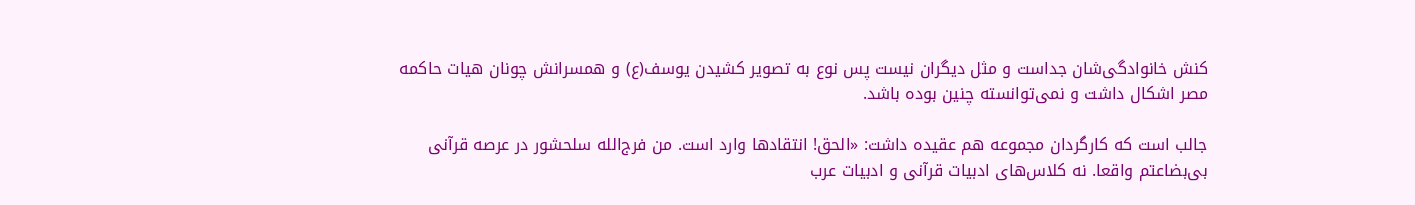کنش خانوادگی‌شان جداست و مثل دیگران نیست پس نوع به تصویر کشیدن یوسف(ع) و همسرانش چونان هیات حاکمه مصر اشکال داشت و نمی‌توانسته چنین بوده باشد.

جالب است که کارگردان مجموعه هم عقیده داشت: «الحق! انتقادها وارد است. من فرج‌الله سلحشور در عرصه قرآنی بی‌بضاعتم واقعا. نه کلاس‌های ادبیات قرآنی و ادبیات عرب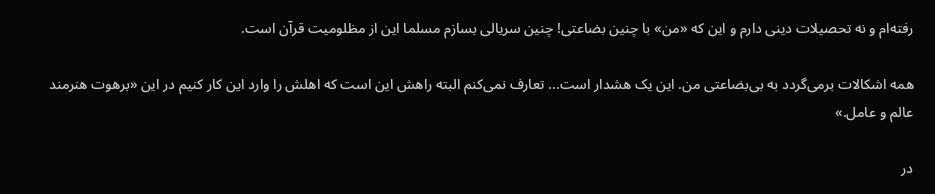رفته‌ام و نه تحصیلات دینی دارم و این که «من» با چنین بضاعتی! چنین سریالی بسازم مسلما این از مظلومیت قرآن است.

همه اشکالات برمی‌گردد به بی‌بضاعتی من. این یک هشدار است... تعارف نمی‌کنم البته راهش این است که اهلش را وارد این کار کنیم در این «برهوت هنرمند عالم و عامل.»

در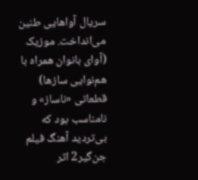سریال آواهایی طنین می‌انداخت. موزیک (آوای بانوان همراه با هم‌نوایی سازها) قطعاتی «ناساز» و نامناسب بود که بی‌تردید آهنگ فیلم جن‌گیر‌2 اثر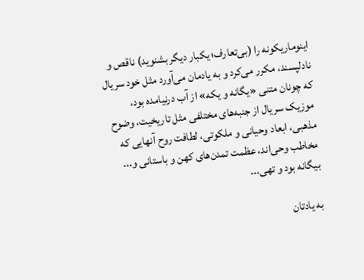اینوماریکونه را (بی‌تعارف؛ یکبار دیگر بشنوید) ناقص و نادلپسند، مکرر می‌کرد و به یادمان می‌آورد مثل خود سریال که چونان متنی «یگانه و یکه» از آب درنیامده بود، موزیک سریال از جنبه‌های مختلفی مثل تاریخیت، وضوح مذهبی، ابعاد وحیانی و ملکوتی، لطافت روح آنهایی که مخاطب وحی‌اند، عظمت تمدن‌های کهن و باستانی و... بیگانه بود و تهی...

به یادتان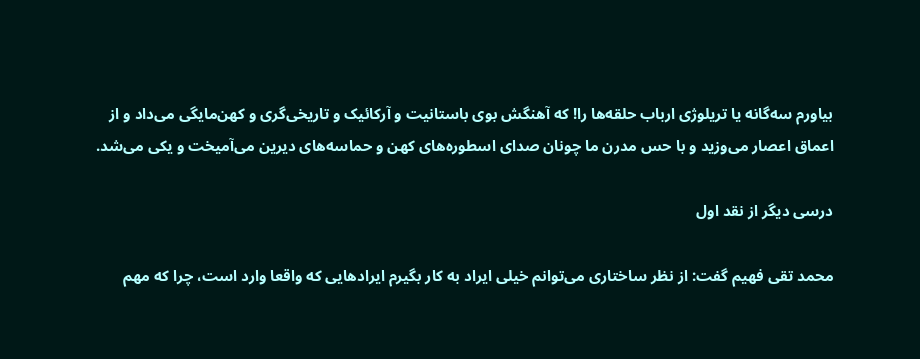بیاورم سه‌گانه یا تریلوژی ارباب حلقه‌ها را! که آهنگش بوی باستانیت و آرکائیک و تاریخی‌گری و کهن‌مایگی می‌داد و از اعماق اعصار می‌وزید و با حس مدرن ما چونان صدای اسطوره‌های کهن و حماسه‌های دیرین می‌آمیخت و یکی می‌شد.

درسی دیگر از نقد اول

محمد تقی فهیم گفت: از نظر ساختاری می‌توانم خیلی ایراد به کار بگیرم ایرادهایی که واقعا وارد است، چرا که مهم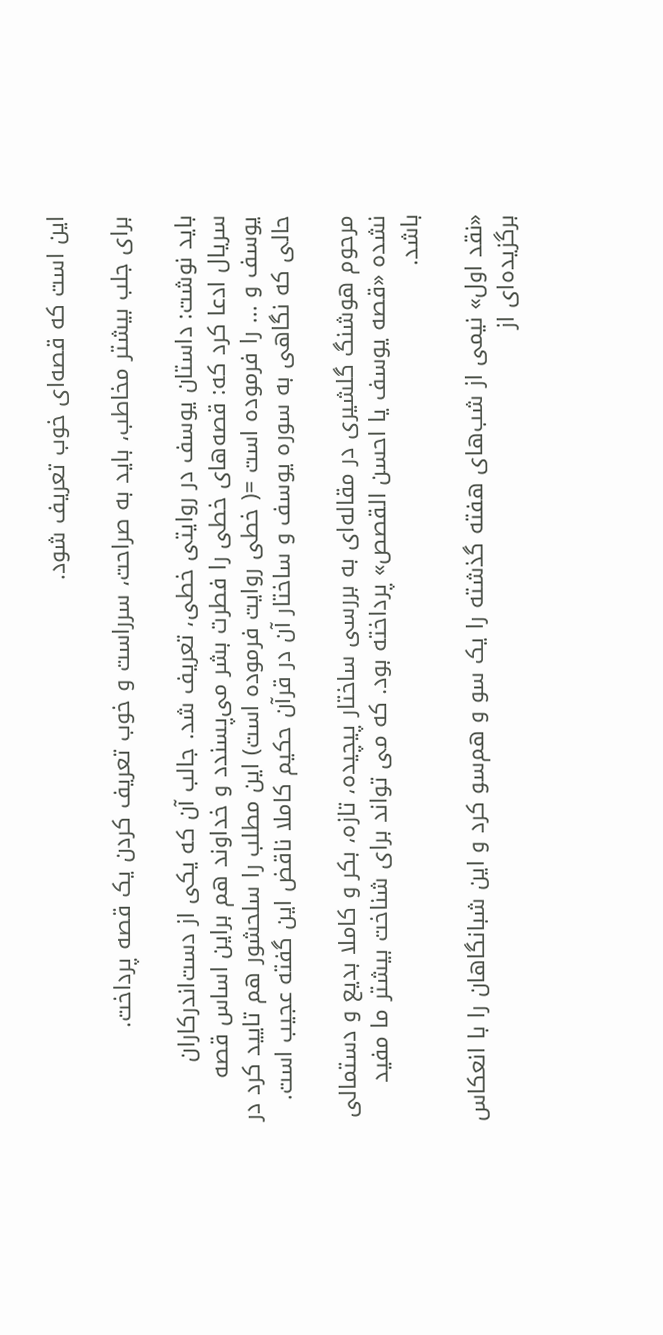این است که قصه‌ای خوب تعریف شود.

برای جلب بیشتر مخاطب، باید به صراحت، سرراست و خوب تعریف کردن یک قصه پرداخت.

باید نوشت: داستان یوسف در روایتی خطی، تعریف شد. جالب آن که یکی از دست‌اندرکاران سریال ادعا کرد که: قصه‌های خطی را فطرت بشر می‌پسندد و خداوند هم براین اساس قصه یوسف و ... را فرموده است =( خطی روایت فرموده است) این مطلب را سلحشور هم تایید کرد در حالی که نگاهی به سوره یوسف و ساختار آن در قرآن حکیم کاملا ناقض این گفته عجیب است.

مرحوم هوشنگ گلشیری در مقاله‌ای به بررسی ساختار پیچیده، تازه، بکر و کاملا بدیع و دستمالی نشده «قصه یوسف یا احسن القصص» پرداخته بود. که می تواند برای شناخت بیشتر ما مفید باشد.

«نقد اول» نیمی از شب‌های هفته گذشته را یک سو و هم‌سو کرد و این شبانگاهان را با انعکاس برگزیده‌ای از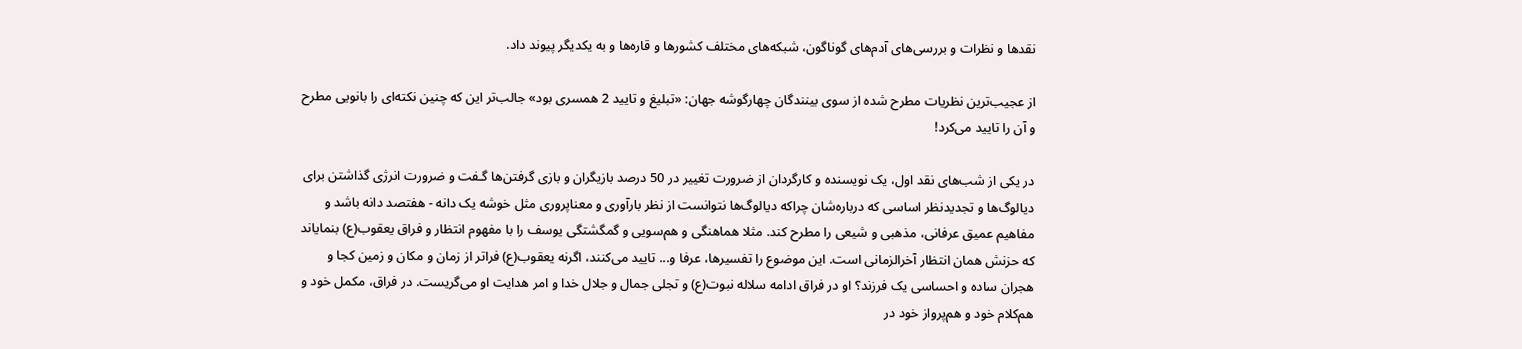نقدها و نظرات و بررسی‌های آدم‌های گوناگون، شبکه‌های مختلف کشورها و قاره‌ها و به یکدیگر پیوند داد.

از عجیب‌ترین نظریات مطرح شده از سوی بینندگان چهارگوشه جهان: «تبلیغ و تایید 2 همسری بود» جالب‌تر این که چنین نکته‌ای را بانویی مطرح و آن را تایید می‌کرد!

در یکی از شب‌های نقد اول، یک نویسنده و کارگردان از ضرورت تغییر در 50 درصد بازیگران و بازی گرفتن‌ها گـفت و ضرورت انرژی گذاشتن برای دیالوگ‌ها و تجدیدنظر اساسی که درباره‌شان چراکه دیالوگ‌ها نتوانست از نظر بارآوری و معناپروری مثل خوشه‌ یک دانه - هفتصد دانه باشد و مفاهیم عمیق عرفانی، مذهبی و شیعی را مطرح کند. مثلا هماهنگی و هم‌سویی و گمگشتگی یوسف را با مفهوم انتظار و فراق یعقوب(ع) بنمایاند که حزنش همان انتظار آخرالزمانی است. این موضوع را تفسیرها، عرفا و... تایید می‌کنند، اگرنه یعقوب(ع) فراتر از زمان و مکان و زمین کجا و هجران ساده و احساسی یک فرزند؟ او در فراق ادامه سلاله نبوت(ع) و تجلی جمال و جلال خدا و امر هدایت او می‌گریست. در فراق، مکمل خود و هم‌کلام خود و هم‌پرواز خود در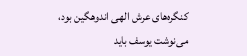کنگره‌های عرش الهی اندوهگین بود، می‌نوشت یوسف باید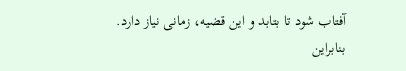آفتاب شود تا بتابد و این قضیه، زمانی نیاز دارد. بنابراین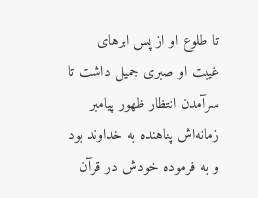تا طلوع او از پس ابرهای غیبت او صبری جمیل داشت تا سرآمدن انتظار ظهور پیامبر زمانه‌اش پناهنده به خداوند بود و به فرموده خودش در قرآن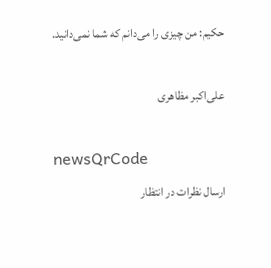حکیم: من چیزی را می‌دانم که شما نمی‌دانید.

علی‌اکبر مظاهری

newsQrCode
ارسال نظرات در انتظار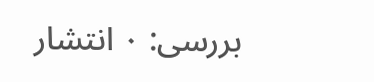بررسی: ۰ انتشار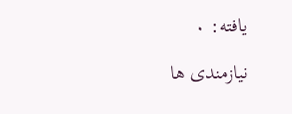یافته: ۰

نیازمندی ها